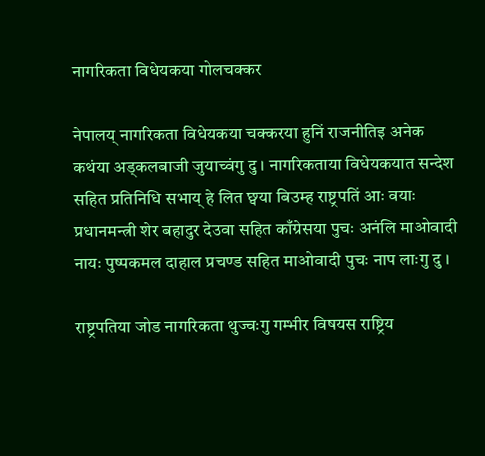नागरिकता विधेयकया गोलचक्कर

नेपालय् नागरिकता विधेयकया चक्करया हुनिं राजनीतिइ अनेक कथंया अड्कलबाजी जुयाच्वंगु दु । नागरिकताया विधेयकयात सन्देश सहित प्रतिनिधि सभाय् हे लित छ्वया बिउम्ह राष्ट्रपतिं आः वयाः प्रधानमन्त्री शेर बहादुर देउवा सहित काँग्रेसया पुचः अनंलि माओवादी नायः पुष्पकमल दाहाल प्रचण्ड सहित माओवादी पुचः नाप लाःगु दु ।

राष्ट्रपतिया जोड नागरिकता थुज्वःगु गम्भीर विषयस राष्ट्रिय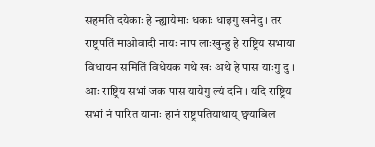सहमति दयेकाः हे न्ह्यायेमाः धकाः धाइगु खनेदु । तर राष्ट्रपतिं माओवादी नायः नाप लाःखुन्हु हे राष्ट्रिय सभाया विधायन समितिं विधेयक गथे खः अथे हे पास याःगु दु । आः राष्ट्रिय सभां जक पास यायेगु ल्यं दनि । यदि राष्ट्रिय सभां नं पारित यानाः हानं राष्ट्रपतियाथाय् छ्वयाबिल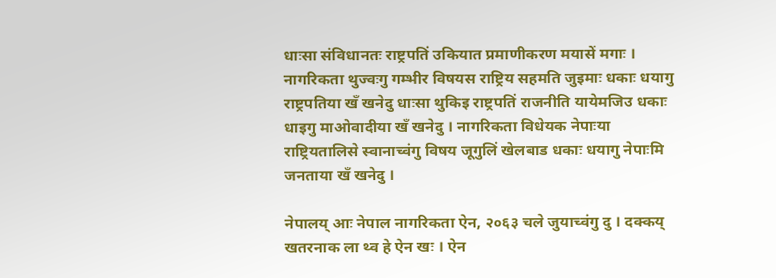धाःसा संविधानतः राष्ट्रपतिं उकियात प्रमाणीकरण मयासें मगाः । नागरिकता थुज्वःगु गम्भीर विषयस राष्ट्रिय सहमति जुइमाः धकाः धयागु राष्ट्रपतिया खँ खनेदु धाःसा थुकिइ राष्ट्रपतिं राजनीति यायेमजिउ धकाः धाइगु माओवादीया खँ खनेदु । नागरिकता विधेयक नेपाःया राष्ट्रियतालिसे स्वानाच्वंगु विषय जूगुलिं खेलबाड धकाः धयागु नेपाःमि जनताया खँ खनेदु ।

नेपालय् आः नेपाल नागरिकता ऐन, २०६३ चले जुयाच्वंगु दु । दक्कय् खतरनाक ला थ्व हे ऐन खः । ऐन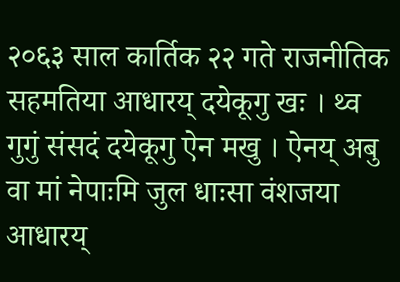२०६३ साल कार्तिक २२ गते राजनीतिक सहमतिया आधारय् दयेकूगु खः । थ्व गुगुं संसदं दयेकूगु ऐन मखु । ऐनय् अबु वा मां नेपाःमि जुल धाःसा वंशजया आधारय्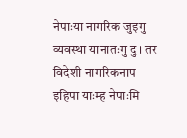नेपाःया नागरिक जुइगु व्यवस्था यानातःगु दु । तर विदेशी नागरिकनाप इहिपा याःम्ह नेपाःमि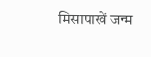मिसापाखें जन्म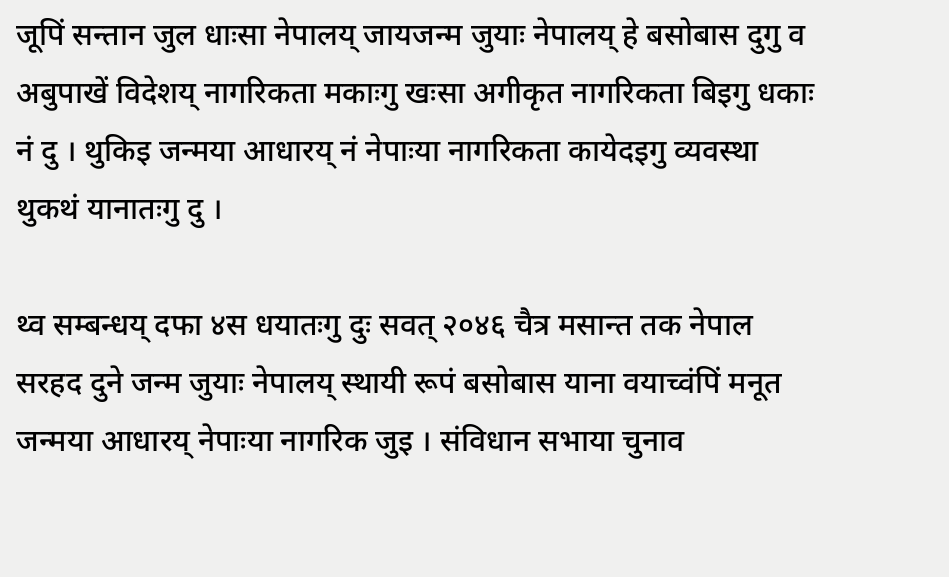जूपिं सन्तान जुल धाःसा नेपालय् जायजन्म जुयाः नेपालय् हे बसोबास दुगु व अबुपाखें विदेशय् नागरिकता मकाःगु खःसा अगीकृत नागरिकता बिइगु धकाः नं दु । थुकिइ जन्मया आधारय् नं नेपाःया नागरिकता कायेदइगु व्यवस्था थुकथं यानातःगु दु ।

थ्व सम्बन्धय् दफा ४स धयातःगु दुः सवत् २०४६ चैत्र मसान्त तक नेपाल सरहद दुने जन्म जुयाः नेपालय् स्थायी रूपं बसोबास याना वयाच्वंपिं मनूत जन्मया आधारय् नेपाःया नागरिक जुइ । संविधान सभाया चुनाव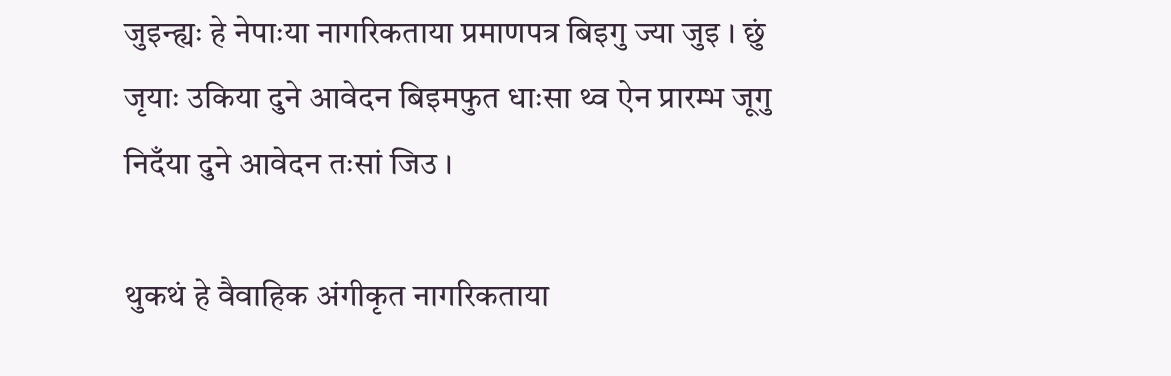जुइन्ह्यः हे नेपाःया नागरिकताया प्रमाणपत्र बिइगु ज्या जुइ । छुं जृयाः उकिया दुने आवेदन बिइमफुत धाःसा थ्व ऐन प्रारम्भ जूगु निदँया दुने आवेदन तःसां जिउ ।

थुकथं हे वैवाहिक अंगीकृत नागरिकताया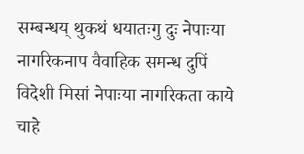सम्बन्धय् थुकथं धयातःगु दुः नेपाःया नागरिकनाप वैवाहिक समन्ध दुपिं विदेशी मिसां नेपाःया नागरिकता काये चाहे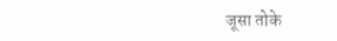जूसा तोके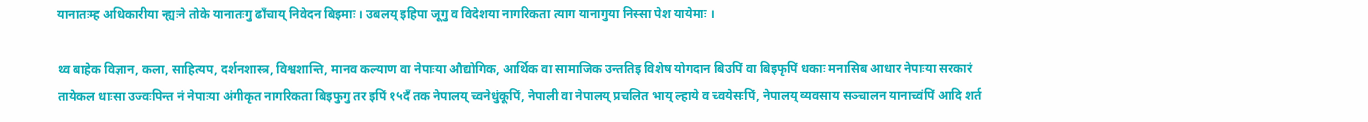यानातःम्ह अधिकारीया न्ह्यःने तोके यानातःगु ढाँचाय् निवेदन बिइमाः । उबलय् इहिपा जूगु व विदेशया नागरिकता त्याग यानागुया निस्सा पेश यायेमाः ।

थ्व बाहेक विज्ञान, कला, साहित्यप, दर्शनशास्त्र, विश्वशान्ति, मानव कल्याण वा नेपाःया औद्योगिक, आर्थिक वा सामाजिक उन्ततिइ विशेष योगदान बिउपिं वा बिइफृपिं धकाः मनासिब आधार नेपाःया सरकारं तायेकल धाःसा उज्वःपिन्त नं नेपाःया अंगीकृत नागरिकता बिइफुगु तर इपिं १५दँ तक नेपालय् च्वनेधुंकूपिं, नेपाली वा नेपालय् प्रचलित भाय् ल्हाये व च्वयेसःपिं, नेपालय् व्यवसाय सञ्चालन यानाच्वंपिं आदि शर्त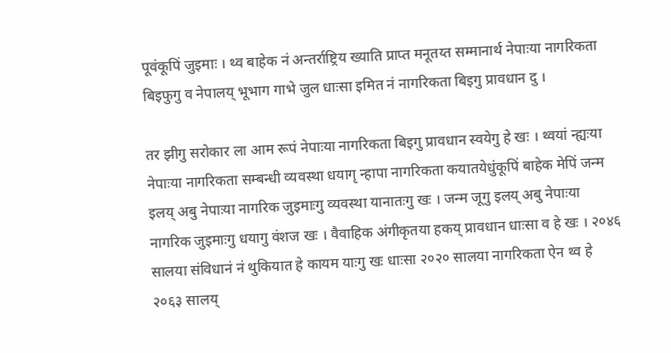पूवंकूपिं जुइमाः । थ्व बाहेक नं अन्तर्राष्ट्रिय ख्याति प्राप्त मनूतय्त सम्मानार्थ नेपाःया नागरिकता बिइफुगु व नेपालय् भूभाग गाभे जुल धाःसा इमित नं नागरिकता बिइगु प्रावधान दु ।

तर झीगु सरोकार ला आम रूपं नेपाःया नागरिकता बिइगु प्रावधान स्वयेगु हे खः । थ्वयां न्ह्यःया नेपाःया नागरिकता सम्बन्धी व्यवस्था धयागृ न्हापा नागरिकता कयातयेधुंकूपिं बाहेक मेपिं जन्म इलय् अबु नेपाःया नागरिक जुइमाःगु व्यवस्था यानातःगु खः । जन्म जूगु इलय् अबु नेपाःया नागरिक जुइमाःगु धयागु वंशज खः । वैवाहिक अंगीकृतया हकय् प्रावधान धाःसा व हे खः । २०४६ सालया संविधानं नं थुकियात हे कायम याःगु खः धाःसा २०२० सालया नागरिकता ऐन थ्व हे २०६३ सालय्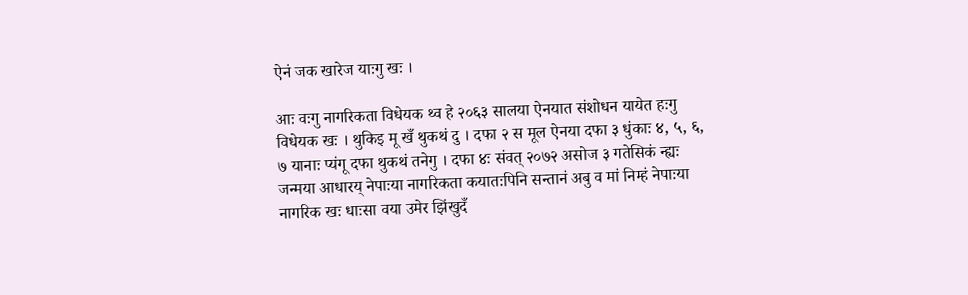ऐनं जक खारेज याःगु खः ।

आः वःगु नागरिकता विधेयक थ्व हे २०६३ सालया ऐनयात संशोधन यायेत हःगु विधेयक खः । थुकिइ मू खँ थुकथं दु । दफा २ स मूल ऐनया दफा ३ धुंकाः ४, ५, ६, ७ यानाः प्यंगू दफा थुकथं तनेगु । दफा ४ः संवत् २०७२ असोज ३ गतेसिकं न्ह्यः जन्मया आधारय् नेपाःया नागरिकता कयातःपिनि सन्तानं अबु व मां निम्हं नेपाःया नागरिक खः धाःसा वया उमेर झिंखुदँ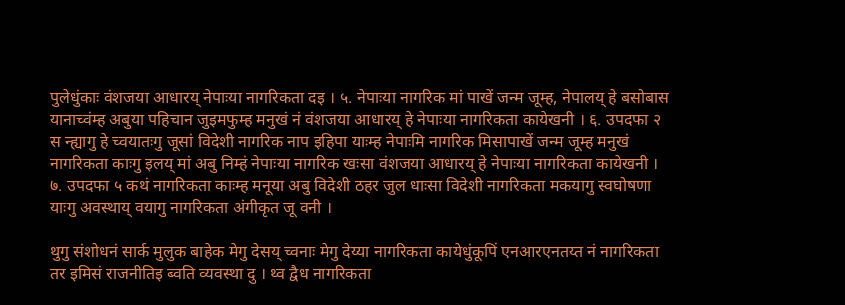पुलेधुंकाः वंशजया आधारय् नेपाःया नागरिकता दइ । ५. नेपाःया नागरिक मां पाखें जन्म जूम्ह, नेपालय् हे बसोबास यानाच्वंम्ह अबुया पहिचान जुइमफुम्ह मनुखं नं वंशजया आधारय् हे नेपाःया नागरिकता कायेखनी । ६. उपदफा २ स न्ह्यागु हे च्वयातःगु जूसां विदेशी नागरिक नाप इहिपा याःम्ह नेपाःमि नागरिक मिसापाखें जन्म जूम्ह मनुखं नागरिकता काःगु इलय् मां अबु निम्हं नेपाःया नागरिक खःसा वंशजया आधारय् हे नेपाःया नागरिकता कायेखनी । ७. उपदफा ५ कथं नागरिकता काःम्ह मनूया अबु विदेशी ठहर जुल धाःसा विदेशी नागरिकता मकयागु स्वघोषणा याःगु अवस्थाय् वयागु नागरिकता अंगीकृत जू वनी ।

थुगु संशोधनं सार्क मुलुक बाहेक मेगु देसय् च्वनाः मेगु देय्या नागरिकता कायेधुंकूपिं एनआरएनतय्त नं नागरिकता तर इमिसं राजनीतिइ ब्वति व्यवस्था दु । थ्व द्वैध नागरिकता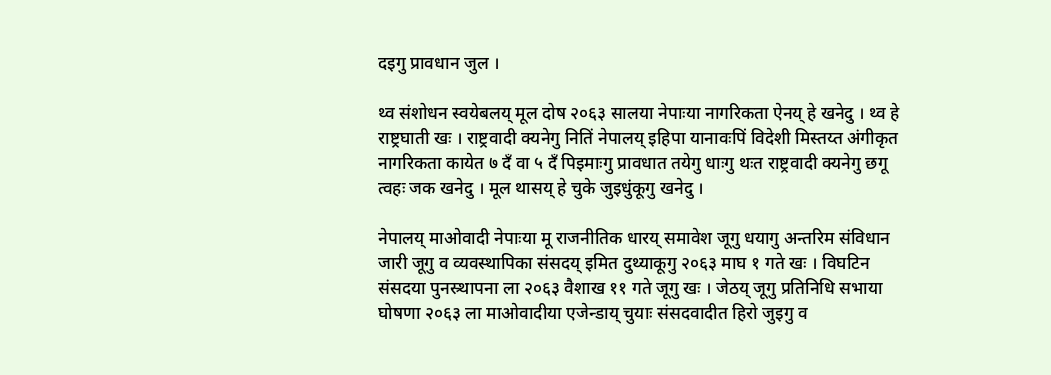दइगु प्रावधान जुल ।

थ्व संशोधन स्वयेबलय् मूल दोष २०६३ सालया नेपाःया नागरिकता ऐनय् हे खनेदु । थ्व हे राष्ट्रघाती खः । राष्ट्रवादी क्यनेगु नितिं नेपालय् इहिपा यानावःपिं विदेशी मिस्तय्त अंगीकृत नागरिकता कायेत ७ दँ वा ५ दँ पिइमाःगु प्रावधात तयेगु धाःगु थःत राष्ट्रवादी क्यनेगु छगू त्वहः जक खनेदु । मूल थासय् हे चुके जुइधुंकूगु खनेदु ।

नेपालय् माओवादी नेपाःया मू राजनीतिक धारय् समावेश जूगु धयागु अन्तरिम संविधान जारी जूगु व व्यवस्थापिका संसदय् इमित दुथ्याकूगु २०६३ माघ १ गते खः । विघटिन संसदया पुनस्र्थापना ला २०६३ वैशाख ११ गते जूगु खः । जेठय् जूगु प्रतिनिधि सभाया घोषणा २०६३ ला माओवादीया एजेन्डाय् चुयाः संसदवादीत हिरो जुइगु व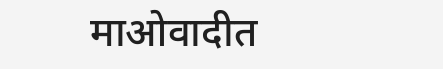माओवादीत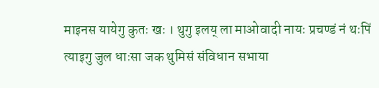माइनस यायेगु कुतः खः । थुगु इलय् ला माओवादी नायः प्रचण्डं नं थःपिं त्याइगु जुल धाःसा जक थुमिसं संविधान सभाया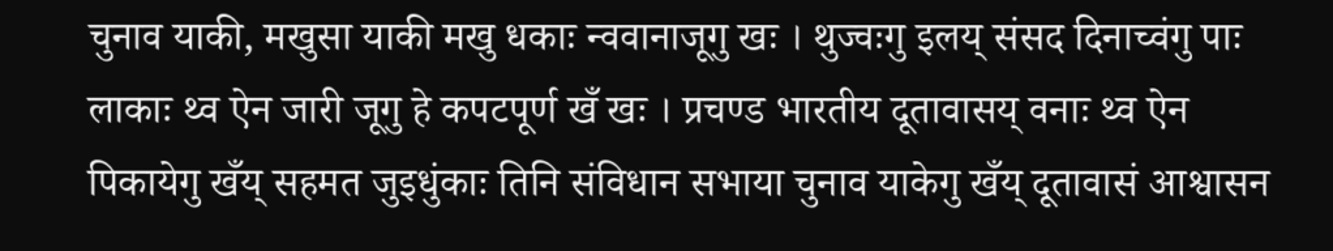चुनाव याकी, मखुसा याकी मखु धकाः न्ववानाजूगु खः । थुज्वःगु इलय् संसद दिनाच्वंगु पाः लाकाः थ्व ऐन जारी जूगु हे कपटपूर्ण खँ खः । प्रचण्ड भारतीय दूतावासय् वनाः थ्व ऐन पिकायेगु खँय् सहमत जुइधुंकाः तिनि संविधान सभाया चुनाव याकेगु खँय् दूतावासं आश्वासन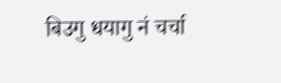बिउगु धयागु नं चर्चा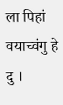ला पिहां वयाच्वंगु हे दु ।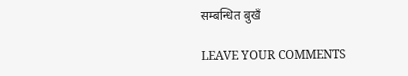सम्बन्धित बुखँ

LEAVE YOUR COMMENTS